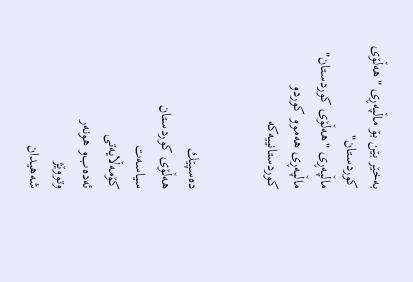بەخێر بێن بۆ ماڵپەڕی‌ "هەڵۆی‌ كوردستان"                                ماڵپەڕی‌ "هەڵۆی‌ كوردستان" ماڵپەڕی‌ هەموو كورد‌و كوردستانییەكە


ده‌سپێك
هه‌ڵۆی‌ كوردستان
سیاسه‌ت
كۆمه‌ڵایه‌تی‌
ئه‌ده‌ب‌و هونه‌ر
وتووێژ
شه‌هیدان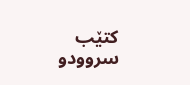كتێب
سروود‌و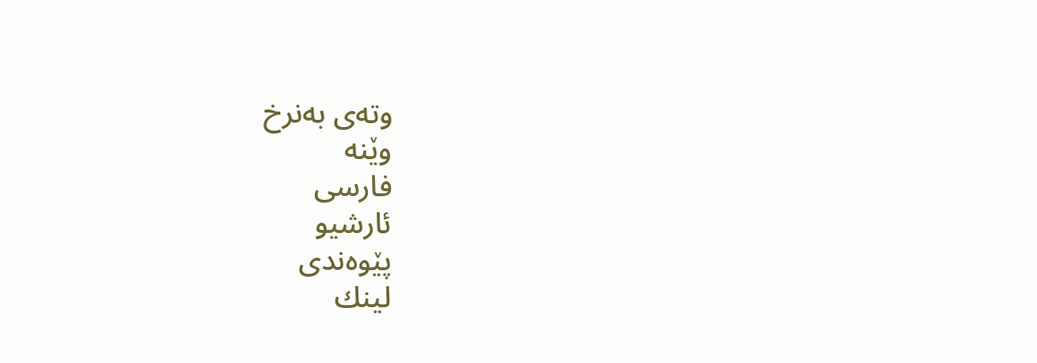وته‌ی‌ به‌نرخ
وێنه
فارسی
ئارشیو
پێوه‌ندی‌
لینك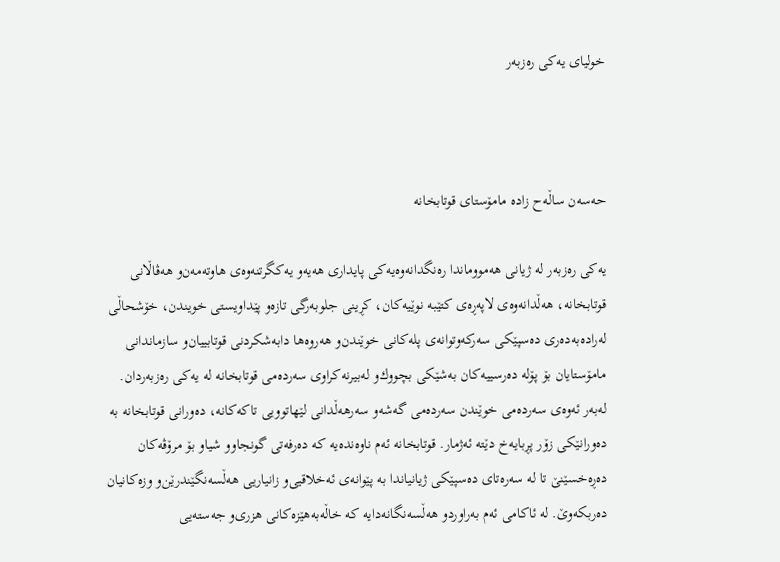خولیای‌ یه‌كی‌ ره‌زبه‌ر



حه‌سه‌ن ساڵه‌ح زاده‌ مامۆستای‌ قوتابخانه‌

یه‌كی‌ ره‌زبه‌ر له‌ ژیانی‌ هه‌مووماندا ره‌نگدانه‌وه‌یه‌كی‌ پایداری‌ هه‌یه‌و یه‌كگرتنه‌وه‌ی‌ هاوته‌مه‌ن‌و هه‌ڤاڵانی‌ قوتابخانه‌، هه‌ڵدانه‌وه‌ی‌ لاپه‌ڕه‌ی‌ كتێبه‌ نوێیه‌كان، كڕینی‌ جلوبه‌رگی‌ تازه‌و پێداویستی‌ خویندن، خۆشحاڵی له‌راده‌به‌ده‌ری ده‌سپێكی‌ سه‌ركه‌وتوانه‌ی‌ پله‌كانی‌ خوێندن‌و هه‌روه‌ها دابه‌شكردنی‌ قوتابییان‌و سازماندانی‌ مامۆستایان بۆ پۆله‌ ده‌رسییه‌كان به‌شێكی‌ بچووك‌و له‌بیرنه‌كراوی‌ سه‌رده‌می‌ قوتابخانه‌ له‌ یه‌كی‌ ره‌زبه‌ردان. له‌به‌ر ئه‌وه‌ی‌ سه‌رده‌می‌ خوێندن سه‌رده‌می‌ گه‌شه‌و سه‌رهه‌ڵدانی‌ لێهاتوویی‌ تاكه‌كانه‌، ده‌ورانی‌ قوتابخانه‌ به‌ ده‌ورانێكی‌ زۆر پڕبایه‌خ دێته‌ ئه‌ژمار. قوتابخانه‌ ئه‌م ناوه‌نده‌یه‌ كه‌ ده‌رفه‌تی‌ گونجاوو شیاو بۆ مرۆڤه‌كان ده‌ڕه‌خسێنێ‌ تا له‌ سه‌ره‌تای‌ ده‌سپێكی‌ ژیانیاندا به‌ پێوانه‌ی‌ ئه‌خلاقیی‌و زانیاریی‌ هه‌ڵسه‌نگێندرێن‌و وزه‌كانیان ده‌ربكه‌وێ‌. له‌ ئاكامی ئه‌م به‌راورد‌و هه‌ڵسه‌نگانه‌دایه‌ كه‌ خاڵه‌به‌هێزه‌كانی‌ هزری‌و جه‌سته‌یی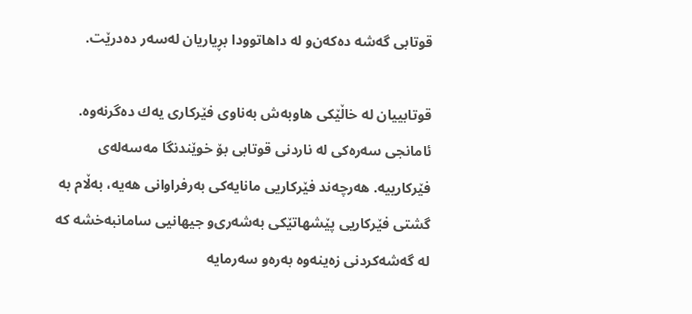قوتابی گه‌شه‌ ده‌كه‌ن‌و له‌ داهاتوودا بڕیاریان له‌سه‌ر ده‌درێت.

قوتابییان له‌ خاڵێكی‌ هاوبه‌ش به‌ناوی‌ فێركاری‌ یه‌ك ده‌گرنه‌وه‌. ئامانجی‌ سه‌ره‌كی‌ له‌ ناردنی‌ قوتابی بۆ خوێندنگا مه‌سه‌له‌ی فێركارییه‌. هه‌رچه‌ند فێركاریی‌ مانایه‌كی‌ به‌رفراوانی‌ هه‌یه‌، به‌ڵام به‌ گشتی فێركاریی پێشهاتێكی‌ به‌شه‌ری‌‌و جیهانیی سامانبه‌خشه‌ كه‌ له‌ گه‌شه‌كردنی‌ زه‌ینه‌وه‌ به‌ره‌و سه‌رمایه‌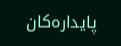پایداره‌كان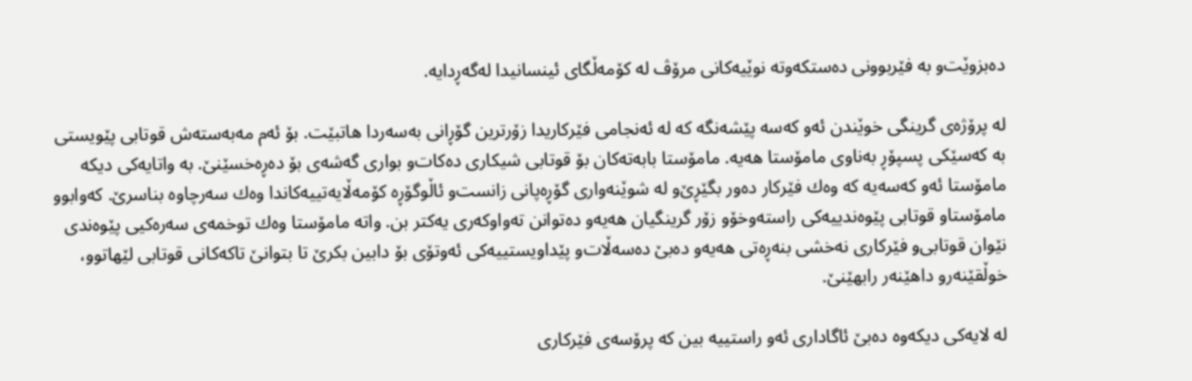ده‌بزوێت‌و به‌ فێربوونی‌ ده‌ستكه‌وته‌ نوێیه‌كانی‌ مرۆڤ له‌ كۆمه‌ڵگای ئینسانیدا له‌گه‌ڕدایه‌.

له‌ پرۆژه‌ی‌ گرینگی‌ خوێندن ئه‌و كه‌سه‌ پێشه‌نگه‌ كه‌ له‌ ئه‌نجامی‌ فێركاریدا زۆرترین گۆڕانی‌ به‌سه‌ردا هاتبێت. بۆ ئه‌م مه‌به‌سته‌ش قوتابی پێویستی‌ به‌ كه‌سێكی‌ پسپۆڕ به‌ناوی مامۆستا هه‌یه‌. مامۆستا بابه‌ته‌كان بۆ قوتابی شیكاری ده‌كات‌و بواری گه‌شه‌ی‌ بۆ ده‌ڕه‌خسێنێ‌. به‌ واتایه‌كی‌ دیكه‌ مامۆستا ئه‌و كه‌سه‌یه‌ كه‌ وه‌ك فێركار ده‌ور بگێڕێ‌و له‌ شوێنه‌واری‌ گۆڕه‌پانی‌ زانست‌و ئاڵوگۆڕه‌ كۆمه‌ڵایه‌تییه‌كاندا وه‌ك سه‌رچاوه‌ بناسرێ‌. كه‌وابوو مامۆستا‌و قوتابی پێوه‌ندییه‌كی‌ راسته‌وخۆ‌و زۆر گرینگیان هه‌یه‌و ده‌توانن ته‌واوكه‌ری‌ یه‌كتر بن. واته‌ مامۆستا وه‌ك توخمه‌ی‌ سه‌ره‌كیی‌ پێوه‌ندی نێوان قوتابی‌و فێركاری‌ نه‌خشی بنه‌ڕه‌تی هه‌یه‌و ده‌بێ‌ ده‌سه‌ڵات‌و پێداویستییه‌كی‌ ئه‌وتۆی بۆ دابین بكرێ‌ تا بتوانێ‌ تاكه‌كانی‌ قوتابی لێهاتوو، خوڵقێنه‌ر‌و داهێنه‌ر رابهێنێ‌.

له‌ لایه‌كی‌ دیكه‌وه‌ ده‌بێ ئاگاداری‌ ئه‌و راستییه‌ بین كه‌ پرۆسه‌ی‌ فێركاری‌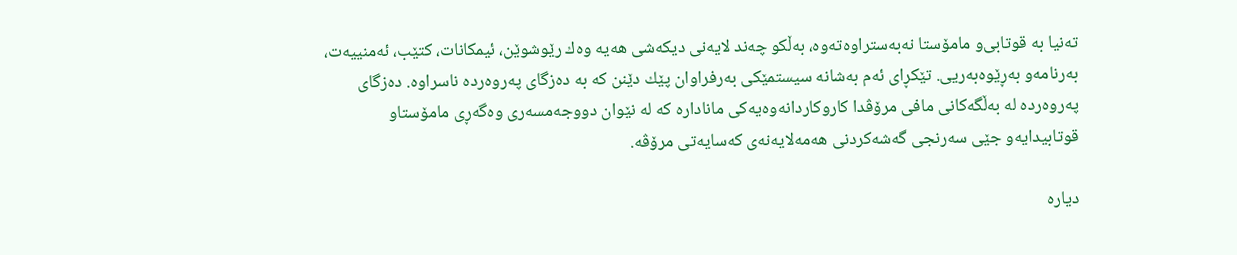ته‌نیا به‌ قوتابی‌و مامۆستا نه‌به‌ستراوه‌ته‌وه‌، به‌ڵكو چه‌ند لایه‌نی دیكه‌شی‌ هه‌یه‌ وه‌ك رێوشوێن، ئیمكانات، كتێب، ئه‌منییه‌ت، به‌رنامه‌‌و به‌ڕێوه‌به‌ریی‌. تێكڕای‌ ئه‌م به‌شانه‌ سیستمێكی به‌رفراوان پێك دێنن كه‌ به‌ ده‌زگای په‌روه‌رده‌ ناسراوه‌. ده‌زگای په‌روه‌رده‌ له‌ به‌ڵگه‌كانی‌ مافی مرۆڤدا كاروكاردانه‌وه‌یه‌كی‌ ماناداره‌ كه‌ له‌ نێوان دووجه‌مسه‌ری‌ وه‌گه‌ڕی‌ مامۆستاو قوتابیدایه‌‌و جێی سه‌رنجی گه‌شه‌كردنی‌ هه‌مه‌لایه‌نه‌ی كه‌سایه‌تی‌ مرۆڤه‌.

دیاره‌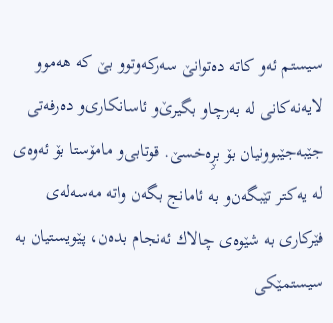سیستم ئه‌و كاته‌ ده‌توانێ سه‌ركه‌وتوو بێ‌ كه‌ هه‌موو لایه‌نه‌كانی‌ له‌ به‌رچاو بگیرێ‌‌و ئاسانكاری‌و ده‌رفه‌تی جێبه‌جێبوونیان بۆ بڕِه‌خسێ‌. قوتابی‌و مامۆستا بۆ ئه‌وه‌ی له‌ یه‌كتر تێبگه‌ن‌و به‌ ئامانج بگه‌ن واته‌ مه‌سه‌له‌ی‌ فێركاری‌ به‌ شێوه‌ی‌ چالاك ئه‌نجام بده‌ن، پێویستیان به‌ سیستمێكی‌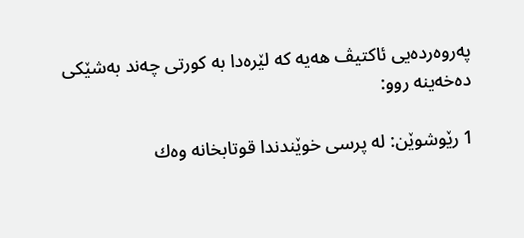په‌روه‌رده‌یی ئاكتیڤ هه‌یه‌ كه‌ لێره‌دا به‌ كورتی چه‌ند به‌شێكی‌ ده‌خه‌ینه‌ روو:

1 رێوشوێن: له‌ پرسی خوێندندا قوتابخانه‌ وه‌ك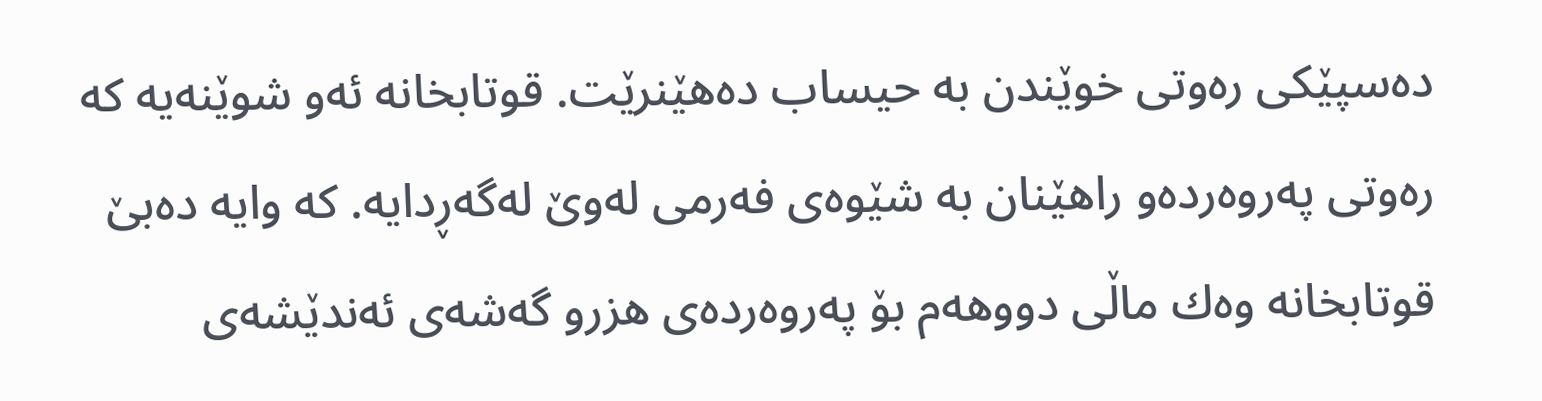ده‌سپێكی‌ ره‌وتی خوێندن به‌ حیساب ده‌هێنرێت. قوتابخانه‌ ئه‌و شوێنه‌یه‌ كه‌ ره‌وتی‌ په‌روه‌رده‌و راهێنان به‌ شێوه‌ی‌ فه‌رمی‌ له‌وێ‌ له‌گه‌ڕدایه‌. كه‌ وایه‌ ده‌بێ‌ قوتابخانه‌ وه‌ك ماڵی دووهه‌م بۆ په‌روه‌رده‌ی‌ هزرو گه‌شه‌ی‌ ئه‌ندێشه‌ی‌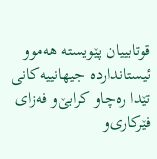قوتابییان پێویسته‌ هه‌موو ئیستاندارده‌ جیهانییه‌كانی‌ تێدا ره‌چاو كرابێ‌‌و فه‌زای فێركاری‌و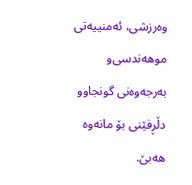وه‌رزشی، ئه‌منییه‌تی موهه‌ندسی‌و به‌رجه‌وه‌نی‌ گونجاو‌و دڵڕفێنی‌ بۆ مانه‌وه‌ هه‌بێ‌.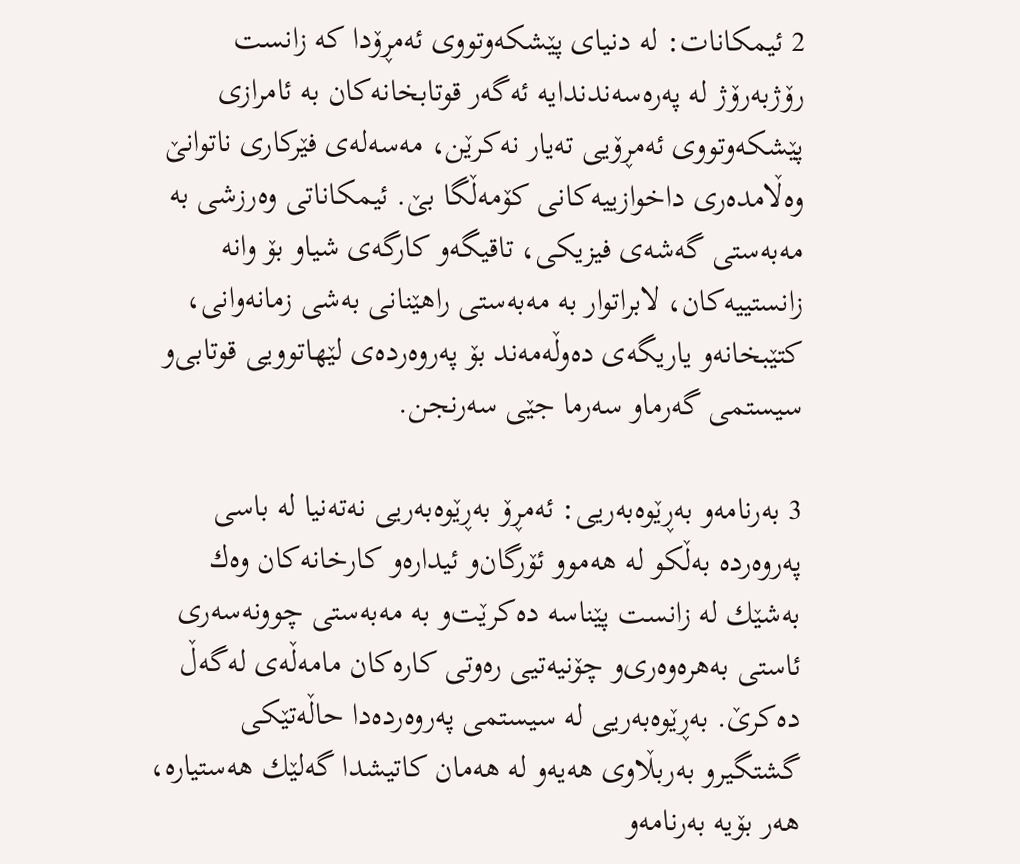2 ئیمكانات: له‌ دنیای پێشكه‌وتووی‌ ئه‌مڕۆدا كه‌ زانست رۆژبه‌رۆژ له‌ په‌ره‌سه‌ندندایه‌ ئه‌گه‌ر قوتابخانه‌كان به‌ ئامرازی پێشكه‌وتووی‌ ئه‌مڕۆیی ته‌یار نه‌كرێن، مه‌سه‌له‌ی‌ فێركاری ناتوانێ وه‌ڵامده‌ری‌ داخوازییه‌كانی كۆمه‌ڵگا بێ‌. ئیمكاناتی‌ وه‌رزشی به‌ مه‌به‌ستی‌ گه‌شه‌ی‌ فیزیكی‌، تاقیگه‌و كارگه‌ی شیاو بۆ وانه‌ زانستییه‌كان، لابراتوار به‌ مه‌به‌ستی راهێنانی به‌شی زمانه‌وانی‌، كتێبخانه‌‌و یاریگه‌ی‌ ده‌وڵه‌مه‌ند بۆ په‌روه‌رده‌ی لێهاتوویی قوتابی‌و سیستمی‌ گه‌رماو سه‌رما جێی سه‌رنجن.

3 به‌رنامه‌‌و به‌ڕێوه‌به‌ریی: ئه‌مڕۆ به‌ڕێوه‌به‌ریی‌ نه‌ته‌نیا له‌ باسی په‌روه‌رده‌ به‌ڵكو له‌ هه‌موو ئۆرگان‌و ئیداره‌و كارخانه‌كان وه‌ك به‌شێك له‌ زانست پێناسه‌ ده‌كرێت‌و به‌ مه‌به‌ستی چوونه‌سه‌ری‌ ئاستی به‌هره‌وه‌ری‌و چۆنیه‌تیی‌ ره‌وتی كاره‌كان مامه‌ڵه‌ی له‌گه‌ڵ‌ ده‌كرێ‌. به‌ڕێوه‌به‌ریی‌ له‌ سیستمی په‌روه‌رده‌دا حاڵه‌تێكی‌ گشتگیر‌و به‌ربڵاوی‌ هه‌یه‌و له‌ هه‌مان كاتیشدا گه‌لێك هه‌ستیاره‌، هه‌ر بۆیه‌ به‌رنامه‌‌و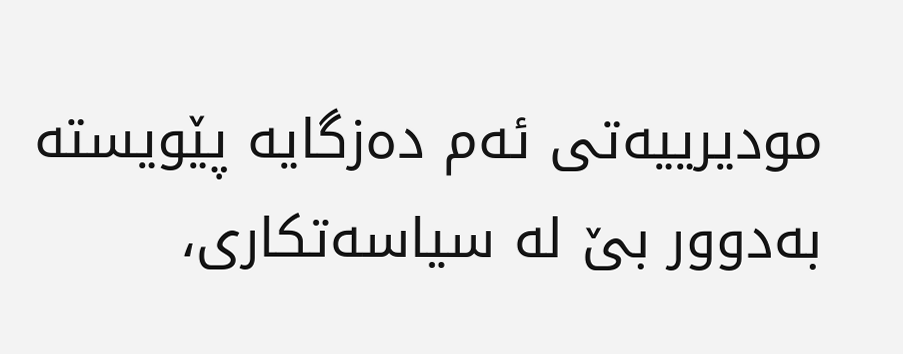مودیرییه‌تی ئه‌م ده‌زگایه‌ پێویسته‌ به‌دوور بێ‌ له‌ سیاسه‌تكاری،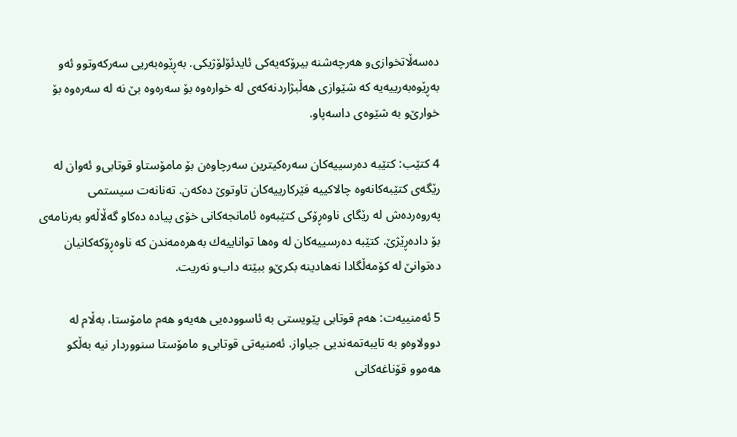ده‌سه‌ڵاتخوازی‌‌و هه‌رچه‌شنه‌ بیرۆكه‌یه‌كی‌ ئایدئۆلۆژیكی. به‌ڕێوه‌به‌ریی‌ سه‌ركه‌وتوو ئه‌و به‌ڕێوه‌به‌رییه‌یه‌ كه‌ شێوازی‌ هه‌ڵبژاردنه‌كه‌ی‌ له‌ خواره‌وه‌ بۆ سه‌ره‌وه‌ بێ نه‌ له‌ سه‌ره‌وه‌ بۆ خوارێ‌‌و به‌ شێوه‌ی‌ داسه‌پاو.

4 كتێب: كتێبه‌ ده‌رسییه‌كان سه‌ره‌كیترین سه‌رچاوه‌ن بۆ مامۆستاو قوتابی‌و ئه‌وان له‌ رێگه‌ی‌ كتێبه‌كانه‌وه‌ چالاكییه‌ فێركارییه‌كان تاوتوێ‌ ده‌كه‌ن. ته‌نانه‌ت سیستمی‌ په‌روه‌رده‌ش له‌ رێگای ناوه‌ڕۆكی‌ كتێبه‌وه‌ ئامانجه‌كانی خۆی پیاده‌ ده‌كاو گه‌ڵاڵه‌‌و به‌رنامه‌ی‌ بۆ داده‌ڕێژێ‌. كتێبه‌ ده‌رسییه‌كان له‌ وه‌ها تواناییه‌ك به‌هره‌مه‌ندن كه‌ ناوه‌ڕۆكه‌كانیان ده‌توانێ له‌ كۆمه‌ڵگادا نه‌هادینه‌ بكرێ‌و ببێته‌ داب‌و نه‌ریت.

5 ئه‌منییه‌ت: هه‌م قوتابی پێویستی‌ به‌ ئاسووده‌یی هه‌یه‌‌و هه‌م مامۆستا، به‌ڵام له‌ دوولاوه‌و به‌ تایبه‌تمه‌ندیی جیاواز. ئه‌منیه‌تی قوتابی‌و مامۆستا سنووردار نیه‌ به‌ڵكو هه‌موو قۆناغه‌كانی‌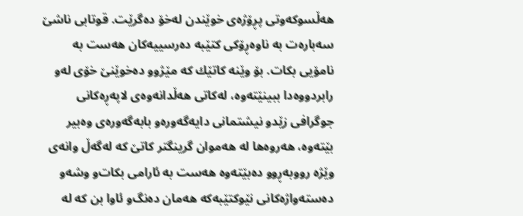هه‌ڵسوكه‌وتی پڕۆژه‌ی‌ خوێندن له‌خۆ ده‌گرێت. قوتابی ناشێ‌ سه‌باره‌ت به‌ ناوه‌ڕۆكی‌ كتێبه‌ ده‌رسییه‌كان هه‌ست به‌ نامۆیی بكات. بۆ وێنه‌ كاتێك كه‌ مێژوو ده‌خوێنێ خۆی‌ له‌و رابردووه‌دا ببینێته‌وه‌، له‌كاتی هه‌ڵدانه‌وه‌ی‌ لاپه‌ڕه‌كانی‌ جوگرافی‌ زێدو نیشتمانی‌ دایه‌گه‌وره‌و بابه‌گه‌وره‌ی‌ وه‌بیر بێته‌وه‌، هه‌روه‌ها له‌ هه‌موان گرینگتر كاتێ كه‌ له‌گه‌ڵ‌ وانه‌ی‌ وێژه‌ رووبه‌ڕوو ده‌بێته‌وه‌ هه‌ست به‌ ئارامی بكات‌و وشه‌‌و ده‌سته‌واژه‌كانی‌ نێوكتێبه‌كه‌ هه‌مان ده‌نگ‌و ئاوا بن كه‌ له‌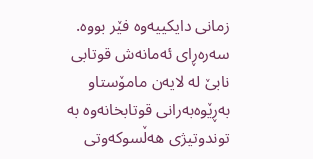زمانی دایكییه‌وه‌ فێر بووه‌. سه‌ره‌ڕای ئه‌مانه‌ش قوتابی نابێ‌ له‌ لایه‌ن مامۆستا‌و به‌ڕێوه‌به‌رانی قوتابخانه‌وه‌ به‌ توندوتیژی‌ هه‌ڵسوكه‌وتی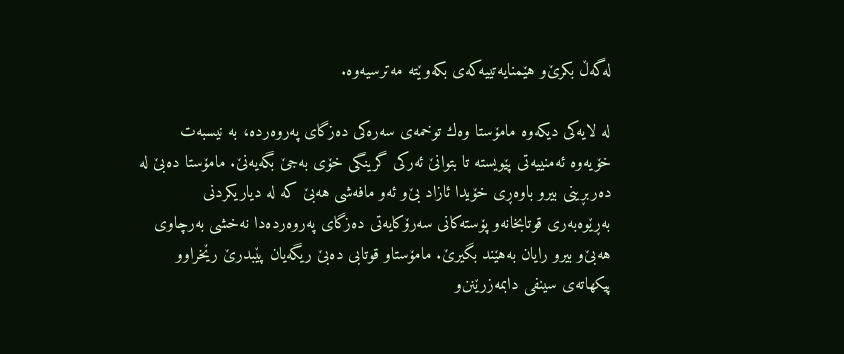له‌گه‌ڵ‌ بكرێ‌‌و هێمنایه‌تییه‌كه‌ی‌ بكه‌وێته‌ مه‌ترسیه‌وه‌.

له‌ لایه‌كی‌ دیكه‌وه‌ مامۆستا وه‌ك توخمه‌ی‌ سه‌ره‌كی‌ ده‌زگای په‌روه‌رده‌، به‌ نیسبه‌ت خۆیه‌وه‌ ئه‌منییه‌تی‌ پێویسته‌ تا بتوانێ‌ ئه‌ركی‌ گرینگی‌ خۆی به‌جێ‌ بگه‌یه‌نێ‌. مامۆستا ده‌بێ‌ له‌ ده‌ربڕینی‌ بیرو باوه‌ڕی خۆیدا ئازاد بێ‌‌و ئه‌و مافه‌شی هه‌بێ كه‌ له‌ دیاریكردنی‌ به‌ڕێوه‌به‌ری‌ قوتابخانه‌و پۆسته‌كانی‌ سه‌رۆكایه‌تی‌ ده‌زگای په‌روه‌رده‌دا نه‌خشی به‌رچاوی‌ هه‌بێ‌‌و بیرو رایان به‌هێند بگیرێ‌. مامۆستا‌و قوتابی ده‌بێ ریگه‌یان پێبدرێ‌ رێخراوو پیكهاته‌ی سینفی‌ دابمه‌زرێنن‌و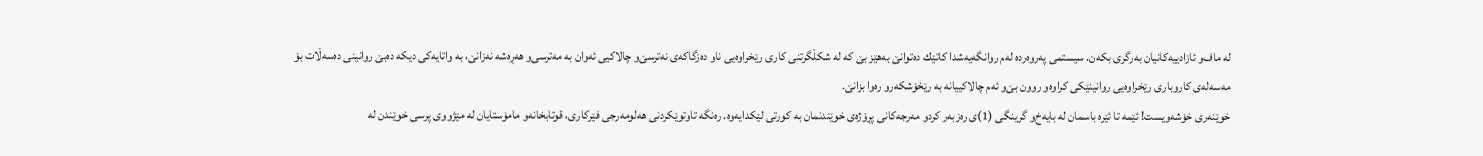له‌ ماف‌و ئازادییه‌كانیان به‌رگری‌ بكه‌ن. سیستمی‌ په‌روه‌رده‌ له‌م روانگه‌یه‌شدا كاتێك ده‌توانێ‌ به‌هێز بێ‌ كه‌ له‌ شكڵگرتنی‌ كاری‌ رێخراوه‌یی ناو ده‌زگاكه‌ی نه‌ترسێ‌و چالاكیی‌ ئه‌وان به‌ مه‌ترسی‌و هه‌ڕه‌شه‌ نه‌زانێ‌، به‌ واتایه‌كی‌ دیكه‌ ده‌بێ‌ روانینی‌ ده‌سه‌ڵات بۆ مه‌سه‌له‌ی‌ كاروباری رێخراوه‌یی روانینێكی‌ كراوه‌و روون بێ‌‌و ئه‌م چالاكییانه‌ به‌ رێخۆشكه‌ر‌و ره‌وا بزانێ‌.
خوێنه‌ری‌ خۆشه‌ویست! ئێمه‌ تا ئێره‌ باسمان له‌ بایه‌خ‌و گرینگی (1)ی‌ ره‌زبه‌ر كرد‌و مه‌رجه‌كانی‌ پڕۆژه‌ی‌ خوێندنمان به‌ كورتی لێكدایه‌وه‌. ره‌نگه‌ تاوتوێكردنی هه‌لومه‌رجی فێركاری، قوتابخانه‌و مامۆستایان له‌ مێژووی‌ پرسی خوێندن له‌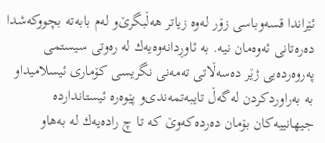ئێراندا قسه‌وباسی زۆر له‌وه‌ زیاتر هه‌ڵبگرێ‌‌و له‌م بابه‌ته‌ بچووكه‌شدا ده‌ره‌تانی ئه‌وه‌مان نیه‌. به‌ ئاوڕدانه‌وه‌یه‌ك له‌ ره‌وتی‌ سیستمی‌ په‌روه‌رده‌یی ژێر ده‌سه‌ڵاتی‌ ته‌مه‌نی نگریسی كۆماری‌ ئیسلامیداو به‌ به‌راوردكردن له‌گه‌ڵ‌ تایبه‌تمه‌ندی‌و پێوه‌ره‌ ئیستاندارده‌ جیهانییه‌كان بۆمان ده‌رده‌كه‌وێ‌ كه‌ تا چ راده‌یه‌ك له‌ به‌هاو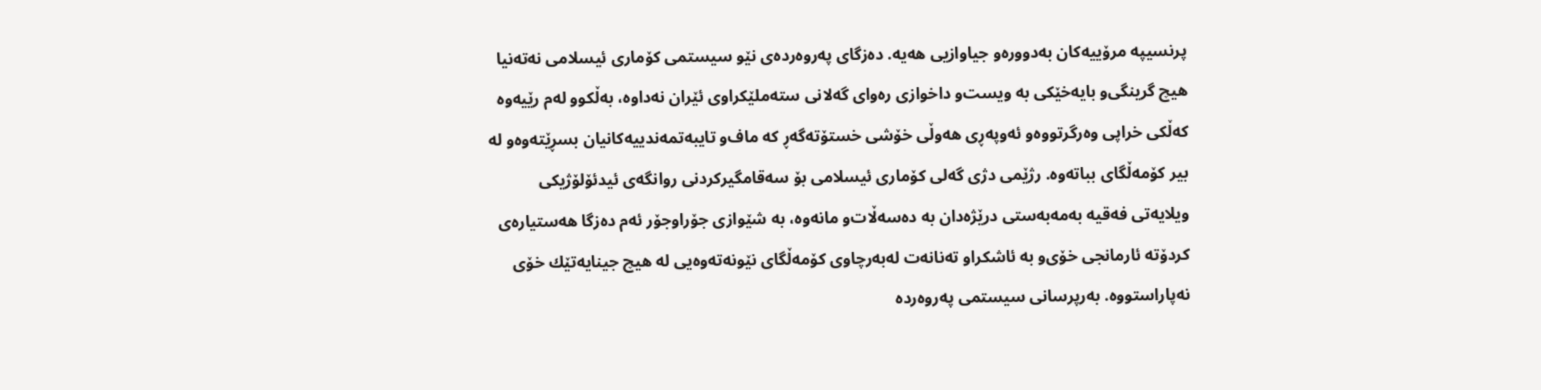پرنسیپه‌ مرۆییه‌كان به‌دووره‌و جیاوازیی هه‌یه‌. ده‌زگای په‌روه‌رده‌ی‌ نێو سیستمی‌ كۆماری ئیسلامی‌ نه‌ته‌نیا هیچ گرینگی‌و بایه‌خێكی‌ به‌ ویست‌و داخوازی ره‌وای گه‌لانی‌ سته‌ملێكراوی‌ ئێران نه‌داوه‌، به‌ڵكوو له‌م رێیه‌وه‌ كه‌ڵكی‌ خراپی وه‌رگرتووه‌‌و ئه‌وپه‌ڕی‌ هه‌وڵی خۆشی خستۆته‌گه‌ڕ كه‌ ماف‌و تایبه‌تمه‌ندییه‌كانیان بسڕێته‌وه‌و له‌ بیر كۆمه‌ڵگای‌ بباته‌وه‌. رژێمی‌ دژی‌ گه‌لی كۆماری‌ ئیسلامی بۆ سه‌قامگیركردنی‌ روانگه‌ی‌ ئیدئۆلۆژیكی‌ ویلایه‌تی‌ فه‌قیه به‌مه‌به‌ستی‌ درێژه‌دان به‌ ده‌سه‌ڵات‌و مانه‌وه‌، به‌ شێوازی‌ جۆراوجۆر ئه‌م ده‌زگا هه‌ستیاره‌ی‌ كردۆته‌ ئارمانجی خۆی‌و به‌ ئاشكراو ته‌نانه‌ت له‌به‌رچاوی‌ كۆمه‌ڵگای نێونه‌ته‌وه‌یی له‌ هیچ جینایه‌تێك خۆی‌ نه‌پاراستووه‌. به‌رپرسانی‌ سیستمی‌ په‌روه‌رده‌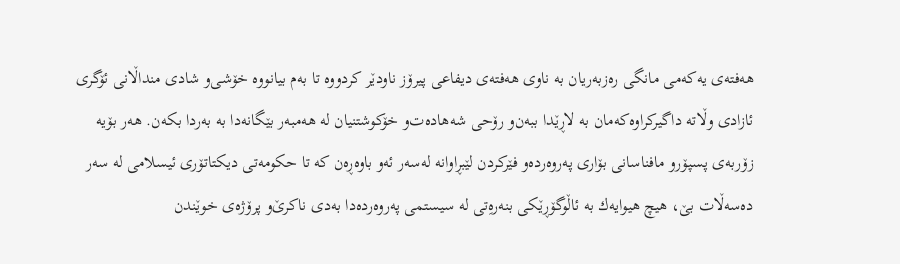هه‌فته‌ی‌ یه‌كه‌می‌ مانگی‌ ره‌زبه‌ریان به‌ ناوی‌ هه‌فته‌ی‌ دیفاعی پیرۆز ناودێر كردووه‌ تا به‌م بیانووه‌ خۆشی‌و شادی منداڵانی‌ ئۆگری‌ ئازادی‌ وڵاته‌ داگیركراوه‌كه‌مان به‌ لاڕێدا ببه‌ن‌و رۆحی‌ شه‌هاده‌ت‌و خۆكوشتنیان له‌ هه‌مبه‌ر بێگانه‌دا به‌ به‌ردا بكه‌ن. هه‌ر بۆیه‌ زۆربه‌ی‌ پسپۆر‌و مافناسانی‌ بۆاری‌ په‌روه‌رده‌‌و فێركردن لێبڕاوانه‌ له‌سه‌ر ئه‌و باوه‌ڕه‌ن كه‌ تا حكومه‌تی‌ دیكتاتۆری‌ ئیسلامی‌ له‌ سه‌ر ده‌سه‌ڵات بێ‌، هیچ هیوایه‌ك به‌ ئاڵوگۆڕێكی‌ بنه‌ره‌ِتی‌ له‌ سیستمی‌ په‌روه‌رده‌دا به‌دی‌ ناكرێ‌و پرۆژه‌ی‌ خوێندن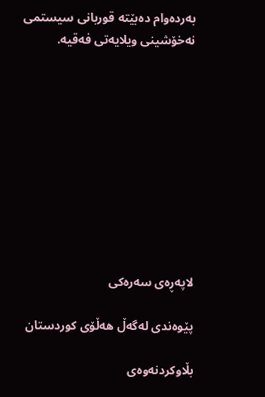به‌رده‌وام ده‌بێته‌ قوربانی‌ سیستمی‌ نه‌خۆشینی ویلایه‌تی‌ فه‌قیه.










لاپه‌ڕه‌ی‌ سه‌ره‌كی‌

پێوه‌ندی‌ له‌گه‌ڵ‌ هه‌ڵۆی‌ كوردستان

بڵاوکردنه‌وه‌ی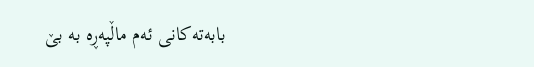بابه‌ته‌کانی ئه‌م ماڵپه‌ڕه به‌ بێ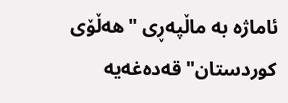ئاماژه به ماڵپه‌ڕی‌ "هه‌ڵۆی‌ كوردستان" قه‌ده‌غه‌یه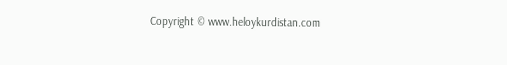Copyright © www.heloykurdistan.com